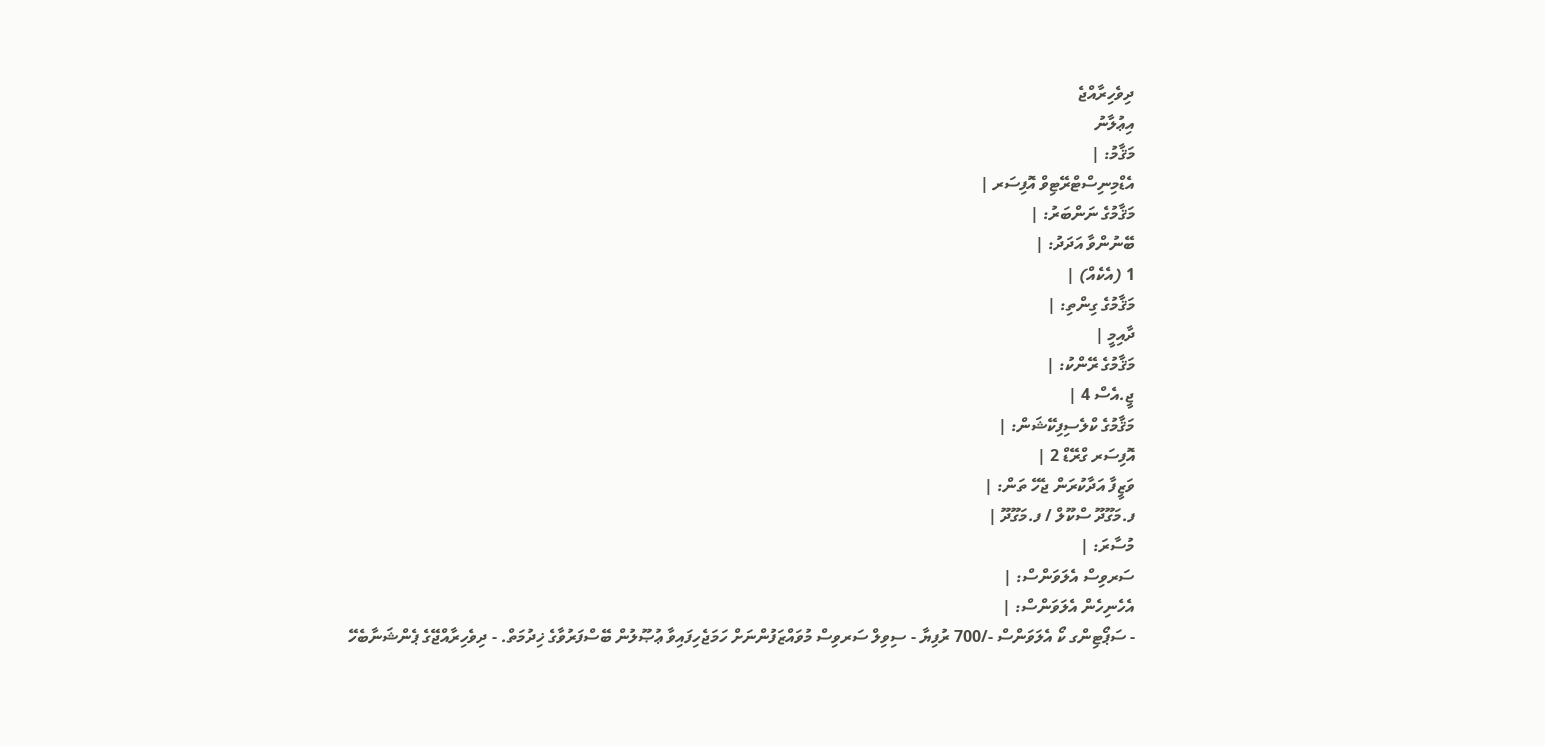ދިވެހިރާއްޖެ
އިޢުލާނު
މަޤާމު: |
އެޑްމިނިސްޓްރޭޓިވް އޮފިސަރ |
މަޤާމުގެ ނަންބަރު: |
ބޭނުންވާ އަދަދު: |
1 (އެކެއް) |
މަޤާމުގެ ގިންތި: |
ދާއިމީ |
މަޤާމުގެ ރޭންކު: |
ޖީ.އެސް 4 |
މަޤާމުގެ ކްލެސިފިކޭޝަން: |
އޮފިސަރ ގްރޭޑް 2 |
ވަޒީފާ އަދާކުރަން ޖެހޭ ތަން: |
ފ.މަގޫދޫ ސްކޫލް / ފ.މަގޫދޫ |
މުސާރަ: |
ސަރވިސް އެލަވަންސް: |
އެހެނިހެން އެލަވަންސް: |
- ސަޕޯޓިންގ ކޯ އެލަވަންސް -/700 ރުފިޔާ - ސިވިލް ސަރވިސް މުވައްޒަފުންނަށް ހަމަޖެހިފައިވާ ޢުޞޫލުން ބޭސްފަރުވާގެ ޚިދުމަތް. - ދިވެހިރާއްޖޭގެ ޕެންޝަނާބެހޭ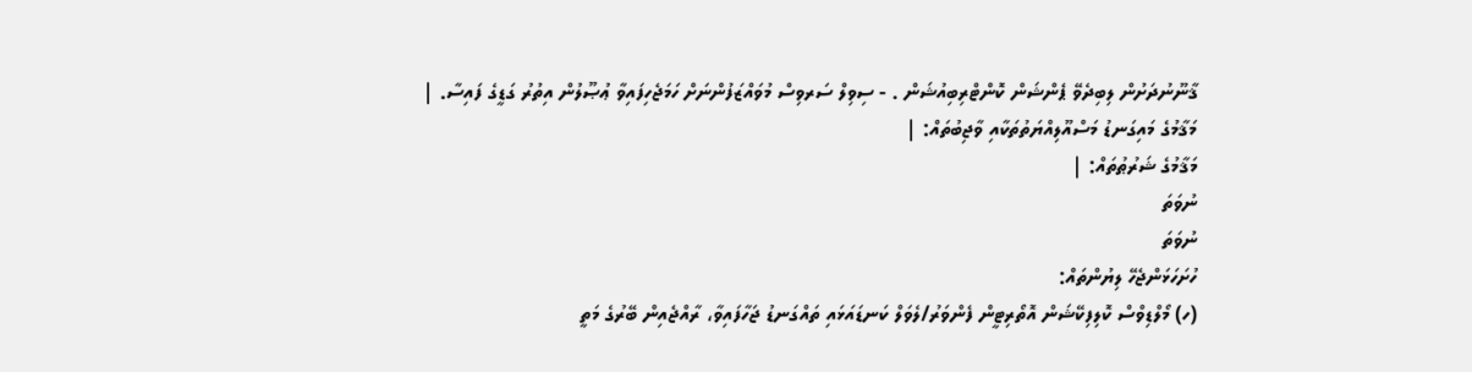ޤާނޫނުދަށުން ލިބިދެވޭ ޕެންޝަން ކޮންޓްރިބިއުޝަން . - ސިވިލް ސަރވިސް މުވައްޒަފުންނަށް ހަމަޖެހިފައިވާ ޢުޞޫލުން އިތުރު ގަޑީގެ ފައިސާ. |
މަޤާމުގެ މައިގަނޑު މަސްއޫލިއްޔަތުތަކާއި ވާޖިބުތައް: |
މަޤާމުގެ ޝަރުޠުތައް: |
ނުވަތަ
ނުވަތަ
ހުށަހަޅަންޖެހޭ ލިޔުންތައް:
(ހ) މޯލްޑިވްސް ކޮލިފިކޭޝަން އޮތޯރިޓީން ފެންވަރު/ލެވަލް ކަނޑައަޅައި ތައްގަނޑު ޖަހާފައިވާ، ރާއްޖެއިން ބޭރުގެ މަތީ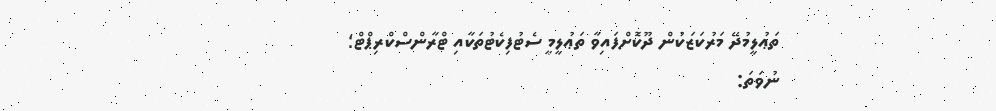ތަޢުލީމުދޭ މަރުކަޒަކުން ދޫކޮށްފައިވާ ތަޢުލީމީ ސެޓުފިކެޓުތަކާއި ޓްރާންސްކްރިޕްޓް؛ ނުވަތަ: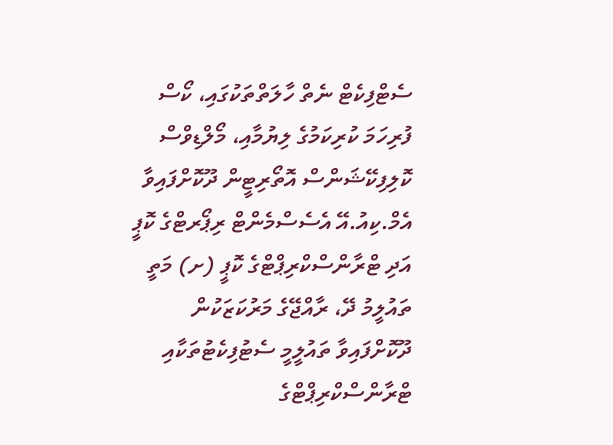ސެޓްފިކެޓް ނެތް ހާލަތްތަކުގައި، ކޯސް ފުރިހަމަ ކުރިކަމުގެ ލިޔުމާއި، މޯލްޑިވްސް ކޮލިފިކޭޝަންސް އޮތޯރިޓީން ދޫކޮށްފައިވާ އެމް.ކިއު.އޭ އެސެސްމެންޓް ރިޕޯރޓްގެ ކޮޕީ އަދި ޓްރާންސްކްރިޕްޓްގެ ކޮޕީ (ށ) މަތީ ތައުލީމު ދޭ، ރާއްޖޭގެ މަރުކަޒަކުން ދޫކޮށްފައިވާ ތައުލީމީ ސެޓުފިކެޓުތަކާއި ޓްރާންސްކްރިޕްޓްގެ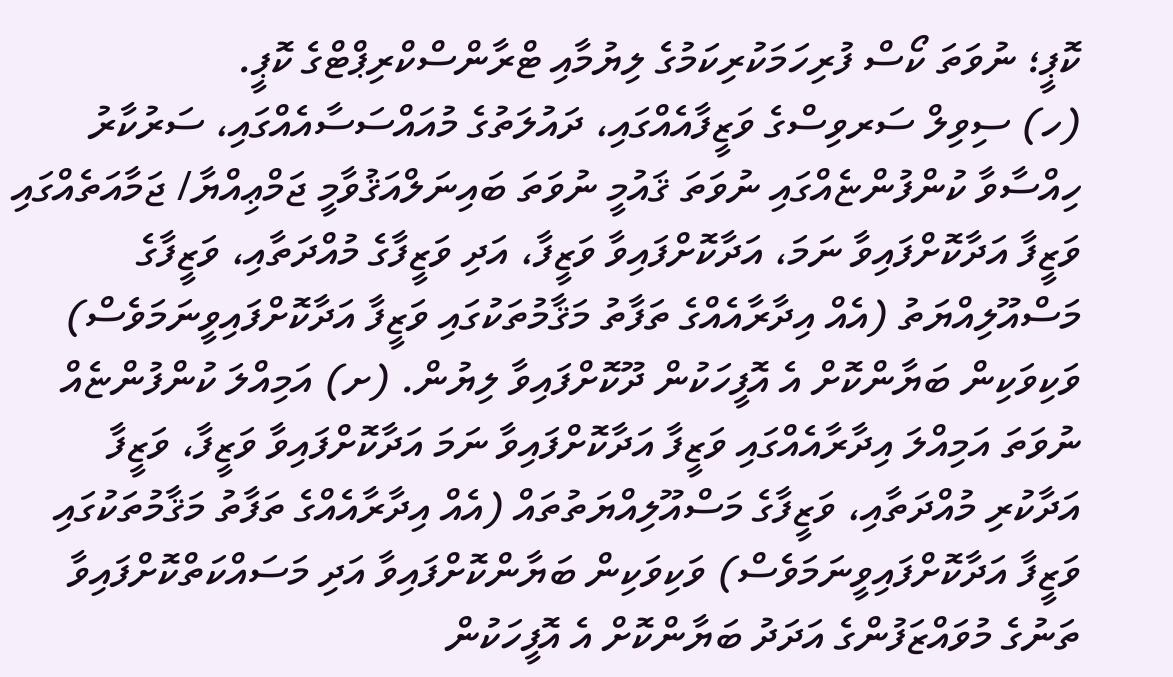ކޮޕީ؛ ނުވަތަ ކޯސް ފުރިހަމަކުރިކަމުގެ ލިޔުމާއި ޓްރާންސްކްރިޕްޓްގެ ކޮޕީ.
(ހ) ސިވިލް ސަރވިސްގެ ވަޒީފާއެއްގައި، ދައުލަތުގެ މުއައްސަސާއެއްގައި، ސަރުކާރު ހިއްސާވާ ކުންފުންޏެއްގައި ނުވަތަ ޤައުމީ ނުވަތަ ބައިނަލްއަޤުވާމީ ޖަމްޢިއްޔާ/ ޖަމާއަތެއްގައި ވަޒީފާ އަދާކޮށްފައިވާ ނަމަ، އަދާކޮށްފައިވާ ވަޒީފާ، އަދި ވަޒީފާގެ މުއްދަތާއި، ވަޒީފާގެ މަސްއޫލިއްޔަތު (އެއް އިދާރާއެއްގެ ތަފާތު މަޤާމުތަކުގައި ވަޒީފާ އަދާކޮށްފައިވީނަމަވެސް) ވަކިވަކިން ބަޔާންކޮށް އެ އޮފީހަކުން ދޫކޮށްފައިވާ ލިޔުން. (ށ) އަމިއްލަ ކުންފުންޏެއް ނުވަތަ އަމިއްލަ އިދާރާއެއްގައި ވަޒީފާ އަދާކޮށްފައިވާ ނަމަ އަދާކޮށްފައިވާ ވަޒީފާ، ވަޒީފާ އަދާކުރި މުއްދަތާއި، ވަޒީފާގެ މަސްއޫލިއްޔަތުތައް (އެއް އިދާރާއެއްގެ ތަފާތު މަޤާމުތަކުގައި ވަޒީފާ އަދާކޮށްފައިވީނަމަވެސް) ވަކިވަކިން ބަޔާންކޮށްފައިވާ އަދި މަސައްކަތްކޮށްފައިވާ ތަނުގެ މުވައްޒަފުންގެ އަދަދު ބަޔާންކޮށް އެ އޮފީހަކުން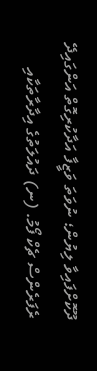ދޫކޮށްފައިވާ ލިޔުން؛ ނުވަތަ ވަޒީފާ އަދާކުރިގޮތް އަންގައިދޭ ރެފަރެންސް ޗެކް ފޯމު. (ނ) ދައުލަތުގެ އިދާރާތަކާއި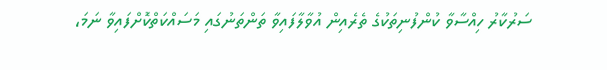ސަރުކާރު ހިއްސާވާ ކުންފުނިތަކުގެ ތެރެއިން އުވާލާފައިވާ ތަންތަނުގައި މަސައްކަތްކޮށްފައިވާ ނަމަ،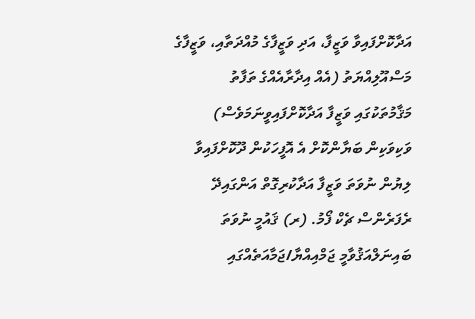އަދާކޮށްފައިވާ ވަޒީފާ، އަދި ވަޒީފާގެ މުއްދަތާއި، ވަޒީފާގެ މަސްއޫލިއްޔަތު (އެއް އިދާރާއެއްގެ ތަފާތު މަޤާމުތަކުގައި ވަޒީފާ އަދާކޮށްފައިވީނަމަވެސް) ވަކިވަކިން ބަޔާންކޮށް އެ އޮފީހަކުން ދޫކޮށްފައިވާ ލިޔުން ނުވަތަ ވަޒީފާ އަދާކުރިގޮތް އަންގައިދޭ ރެފަރެންސް ޗެކް ފޯމު. (ރ) ޤައުމީ ނުވަތަ ބައިނަލްއަޤުވާމީ ޖަމްއިއްޔާ/ޖަމާއަތެއްގައި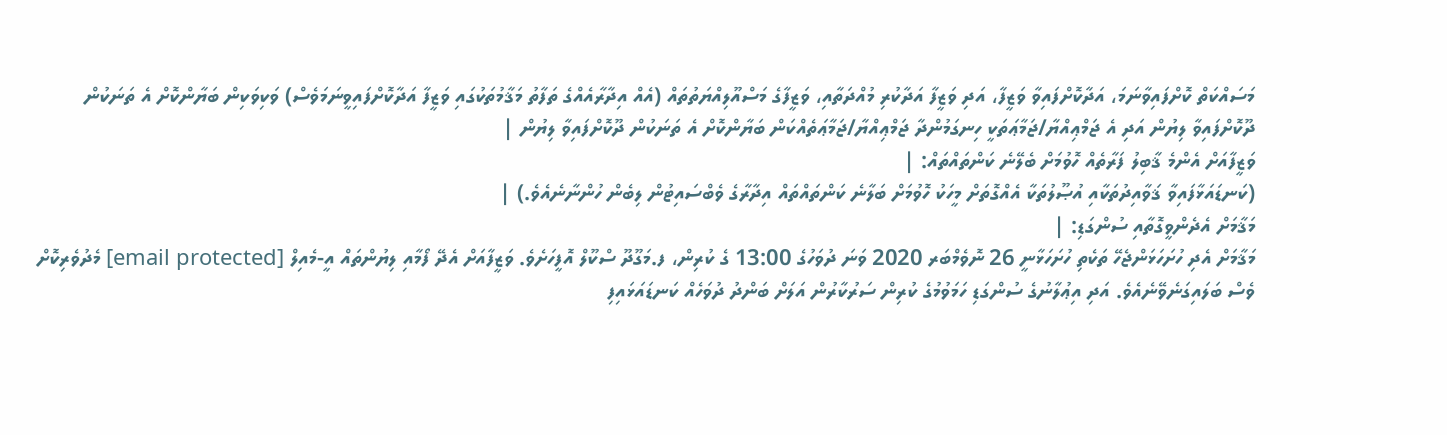މަސައްކަތް ކޮށްފައިވާނަމަ، އަދާކޮށްފައިވާ ވަޒީފާ، އަދި ވަޒީފާ އަދާކުރި މުއްދަތާއި، ވަޒީފާގެ މަސްއޫލިއްޔަތުތައް (އެއް އިދާރާއެއްގެ ތަފާތު މަޤާމުތަކުގައި ވަޒީފާ އަދާކޮށްފައިވީނަމަވެސް) ވަކިވަކިން ބަޔާންކޮށް އެ ތަނަކުން ދޫކޮށްފައިވާ ލިޔުން އަދި އެ ޖަމްޢިއްޔާ/ޖަމާޢަތަކީ ހިނގަމުންދާ ޖަމްޢިއްޔާ/ޖަމާޢަތެއްކަން ބަޔާންކޮށް އެ ތަނަކުން ދޫކޮށްފައިވާ ލިޔުން |
ވަޒީފާއަށް އެންމެ ޤާބިލު ފަރާތެއް ހޮވުމަށް ބެލޭނެ ކަންތައްތައް: |
(ކަނޑައަޅާފައިވާ ޤަވާއިދުތަކާއި އުޞޫލުތަކާ އެއްގޮތަށް މީހަކު ހޮވުމަށް ބަލާނެ ކަންތައްތައް އިދާރާގެ ވެބްސައިޓުން ލިބެން ހުންނާނެއެވެ.) |
މަޤާމަށް އެދެންވީގޮތާއި ސުންގަޑި: |
މަޤާމަށް އެދި ހުށަހަޅަންޖެހޭ ތަކެތި ހުށަހަޅާނީ 26 ނޮވެމްބަރ 2020 ވަނަ ދުވަހުގެ 13:00 ގެ ކުރިން، ފ.މަގޫދޫ ސްކޫލް އޮފީހަށެވެ. ވަޒީފާއަށް އެދޭ ފޯމާއި ލިޔުންތައް އީ-މެއިލް [email protected] މެދުވެރިކޮށް ވެސް ބަލައިގަނެވޭނެއެވެ. އަދި އިޢުލާނުގެ ސުންގަޑި ހަމަވުމުގެ ކުރިން ސަރުކާރުން އަލަށް ބަންދު ދުވަހެއް ކަނޑައަޅައިފި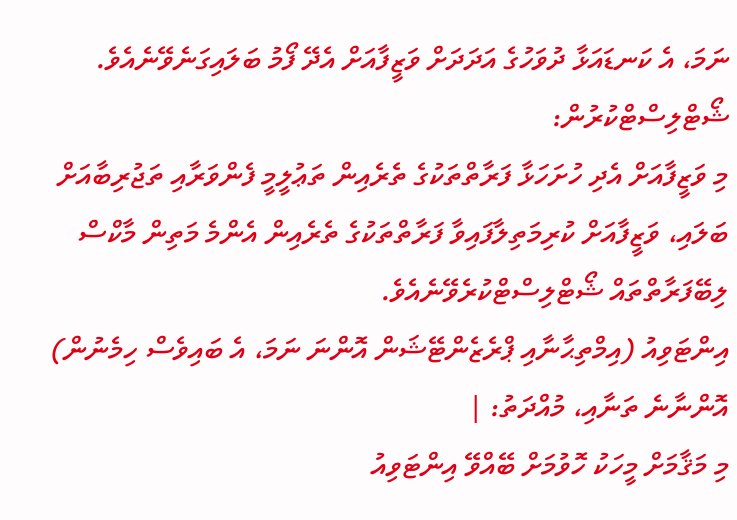ނަމަ، އެ ކަނޑައަޅާ ދުވަހުގެ އަދަދަށް ވަޒީފާއަށް އެދޭ ފޯމު ބަލައިގަނެވޭނެއެވެ.
ޝޯޓްލިސްޓްކުރުން:
މި ވަޒީފާއަށް އެދި ހުށަހަޅާ ފަރާތްތަކުގެ ތެރެއިން ތަޢުލީމީ ފެންވަރާއި ތަޖުރިބާއަށް ބަލައި، ވަޒީފާއަށް ކުރިމަތިލާފައިވާ ފަރާތްތަކުގެ ތެރެއިން އެންމެ މަތިން މާކްސް ލިބޭފަރާތްތައް ޝޯޓްލިސްޓްކުރެވޭނެއެވެ.
އިންޓަވިއު (އިމްތިޙާނާއި ޕްރެޒެންޓޭޝަން އޮންނަ ނަމަ، އެ ބައިވެސް ހިމެނުން) އޮންނާނެ ތަނާއި، މުއްދަތު: |
މި މަޤާމަށް މީހަކު ހޮވުމަށް ބޭއްވޭ އިންޓަވިއު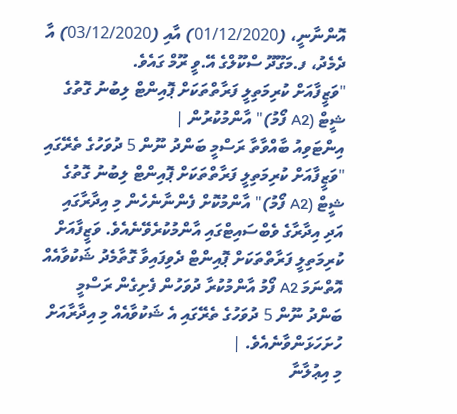އޮންނާނީ، (01/12/2020) އާއި (03/12/2020) އާ ދެމެދު، ފ.މަގޫދޫ ސްކޫލްގެ އޭ.ވީ ރޫމް ގައެވެ.
"ވަޒީފާއަށް ކުރިމަތިލީ ފަރާތްތަކަށް ޕޮއިންޓް ލިބުނު ގޮތުގެ ޝީޓް (A2 ފޯމު)" އާންމުކުރުން |
އިންޓަވިއު ބާއްވާތާ ރަސްމީ ބަންދު ނޫން 5 ދުވަހުގެ ތެރޭގައި "ވަޒީފާއަށް ކުރިމަތިލީ ފަރާތްތަކަށް ޕޮއިންޓް ލިބުނު ގޮތުގެ ޝީޓް (A2 ފޯމު)" އާންމުކޮށް ފެންނާނެހެން މި އިދާރާގައި އަދި އިދާރާގެ ވެބްސައިޓްގައި އާންމުކުރެވޭނެއެވެ. ވަޒީފާއަށް ކުރިމަތިލީ ފަރާތްތަކަށް ޕޮއިންޓް ދެވިފައިވާ ގޮތާމެދު ޝަކުވާއެއް އޮތްނަމަ A2 ފޯމު އާންމުކުރާ ދުވަހުން ފެށިގެން ރަސްމީ ބަންދު ނޫން 5 ދުވަހުގެ ތެރޭގައި އެ ޝަކުވާއެއް މި އިދާރާއަށް ހުށަހަޅަންވާނެއެވެ. |
މި އިޢުލާނާ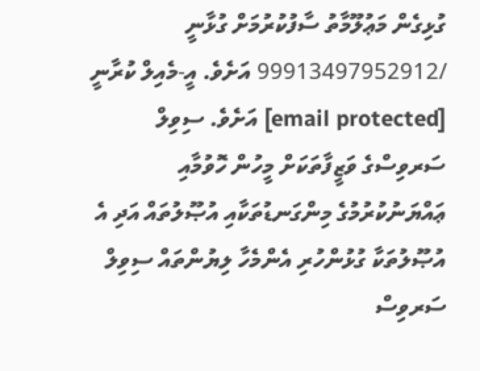ގުޅިގެން މަޢުލޫމާތު ސާފުކުރުމަށް ގުޅާނީ /99913497952912 އަށެވެ. އީ-މެއިލް ކުރާނީ [email protected] އަށެވެ. ސިވިލް ސަރވިސްގެ ވަޒީފާތަކަށް މީހުން ހޮވުމާއި ޢައްޔަނުކުރުމުގެ މިންގަނޑުތަކާއި އުޞޫލުތައް އަދި އެ އުޞޫލުތަކާ ގުޅުންހުރި އެންމެހާ ލިޔުންތައް ސިވިލް ސަރވިސް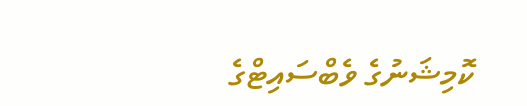ކޮމިޝަނުގެ ވެބްސައިޓްގެ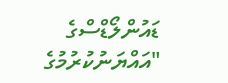ޑައުންލޯޑްސްގެ "އައްޔަނުކުރުމުގެ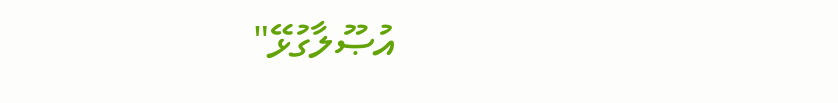އުޞޫލާގުޅޭ"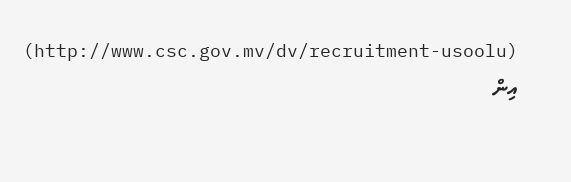(http://www.csc.gov.mv/dv/recruitment-usoolu) އިން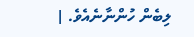ލިބެން ހުންނާނެއެވެ. |